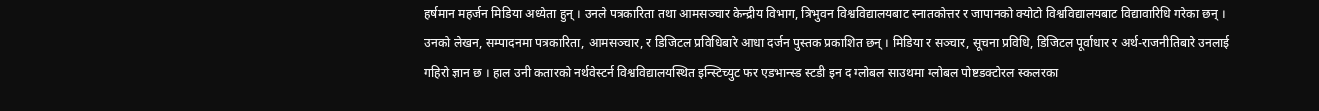हर्षमान महर्जन मिडिया अध्येता हुन् । उनले पत्रकारिता तथा आमसञ्चार केन्द्रीय विभाग, त्रिभुवन विश्वविद्यालयबाट स्नातकोत्तर र जापानको क्योटो विश्वविद्यालयबाट विद्यावारिधि गरेका छन् । उनको लेखन, सम्पादनमा पत्रकारिता, आमसञ्चार, र डिजिटल प्रविधिबारे आधा दर्जन पुस्तक प्रकाशित छन् । मिडिया र सञ्चार, सूचना प्रविधि, डिजिटल पूर्वाधार र अर्थ-राजनीतिबारे उनलाई गहिरो ज्ञान छ । हाल उनी कतारको नर्थवेस्टर्न विश्वविद्यालयस्थित इन्स्टिच्युट फर एडभान्स्ड स्टडी इन द ग्लोबल साउथमा ग्लोबल पोष्टडक्टोरल स्कलरका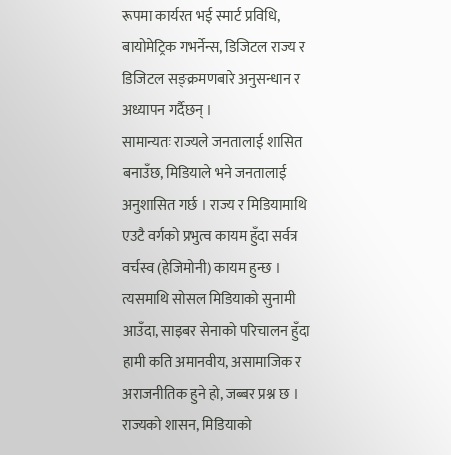रूपमा कार्यरत भई स्मार्ट प्रविधि, बायोमेट्रिक गभर्नेन्स, डिजिटल राज्य र डिजिटल सङ्क्रमणबारे अनुसन्धान र अध्यापन गर्दैछन् ।
सामान्यतः राज्यले जनतालाई शासित बनाउँछ, मिडियाले भने जनतालाई अनुशासित गर्छ । राज्य र मिडियामाथि एउटै वर्गको प्रभुत्व कायम हुँदा सर्वत्र वर्चस्व (हेजिमोनी) कायम हुन्छ । त्यसमाथि सोसल मिडियाको सुनामी आउँदा, साइबर सेनाको परिचालन हुँदा हामी कति अमानवीय, असामाजिक र अराजनीतिक हुने हो, जब्बर प्रश्न छ ।
राज्यको शासन, मिडियाको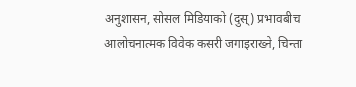अनुशासन, सोसल मिडियाको (दुस्) प्रभावबीच आलोचनात्मक विवेक कसरी जगाइराख्ने, चिन्ता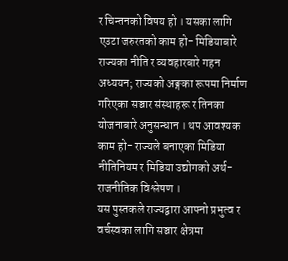र चिन्तनको विषय हो । यसका लागि एउटा जरुरतको काम हो- मिडियाबारे राज्यका नीति र व्यवहारबारे गहन अध्ययन; राज्यको अङ्गका रूपमा निर्माण गरिएका सञ्चार संस्थाहरू र तिनका योजनाबारे अनुसन्धान । थप आवश्यक काम हो- राज्यले बनाएका मिडिया नीतिनियम र मिडिया उद्योगको अर्थ-राजनीतिक विश्लेषण ।
यस पुस्तकले राज्यद्वारा आफ्नो प्रभुत्व र वर्चस्वका लागि सञ्चार क्षेत्रमा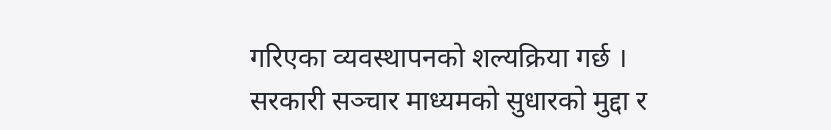गरिएका व्यवस्थापनको शल्यक्रिया गर्छ । सरकारी सञ्चार माध्यमको सुधारको मुद्दा र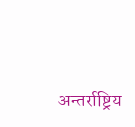अन्तर्राष्ट्रिय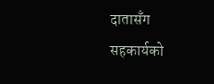दातासँग सहकार्यको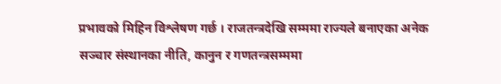प्रभावको मिहिन विश्लेषण गर्छ । राजतन्त्रदेखि सम्ममा राज्यले बनाएका अनेक सञ्चार संस्थानका नीति, कानुन र गणतन्त्रसम्ममा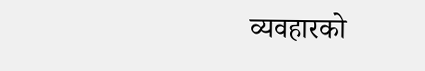व्यवहारको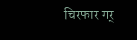चिरफार गर्